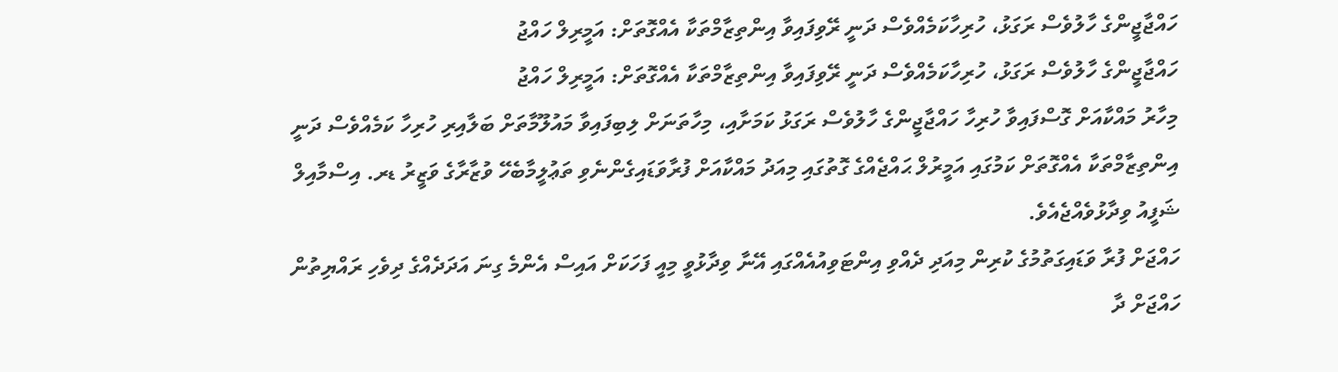ހައްޖާޖީންގެ ހާލުވެސް ރަގަޅު، ހުރިހާކަމެއްވެސް ދަނީ ރޭވިފައިވާ އިންތިޒާމްތަކާ އެއްގޮތަށް: އަމީރިލް ހައްޖު
ހައްޖާޖީންގެ ހާލުވެސް ރަގަޅު، ހުރިހާކަމެއްވެސް ދަނީ ރޭވިފައިވާ އިންތިޒާމްތަކާ އެއްގޮތަށް: އަމީރިލް ހައްޖު
މިހާރު މައްކާއަށް ގޮސްފައިވާ ހުރިހާ ހައްޖާޖީންގެ ހާލުވެސް ރަގަޅު ކަމަށާއި، މިހާތަނަށް ލިބިފައިވާ މައުލޫމާތަށް ބަލާއިރި ހުރިހާ ކަމެއްވެސް ދަނީ އިންތިޒާމްތަކާ އެއްގޮތަށް ކަމުގައި އަމީރުލް ޙައްޖެއްގެ ގޮތުގައި މިއަދު މައްކާއަށް ފުރާވަޑައިގެންނެވި ތަޢުލީމާބެހޭ ވުޒާރާގެ ވަޒީރު ޑރ. އިސްމާއިލް ޝަފީއު ވިދާޅުވެއްޖެއެވެ.
ހައްޖަށް ފުރާ ވަޑައިގަތުމުގެ ކުރިން މިއަދި ދެއްވި އިންޓަވިއުއެއްގައި އޭނާ ވިދާޅުވީ މިއީ ފަހަކަށް އައިސް އެންމެ ގިނަ އަދަދެއްގެ ދިވެހި ރައްޔިތުން ހައްޖަށް ދާ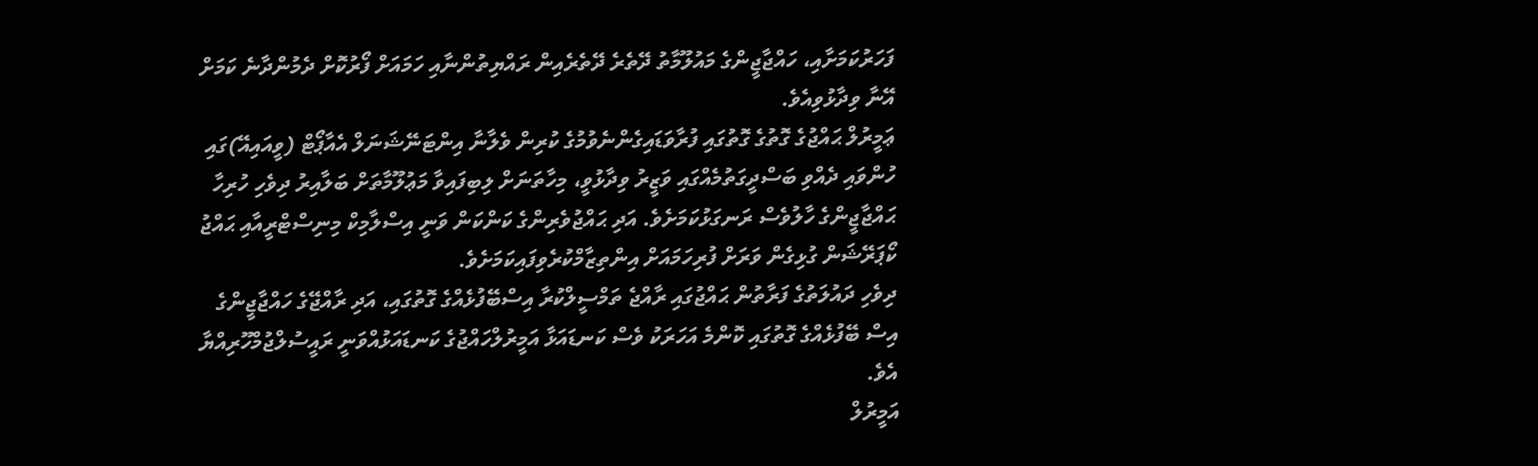ފަހަރުކަމަށާއި، ހައްޖާޖީންގެ މައުލޫމާތު ދޭތެރެ ދޭތެރެއިން ރައްޔިތުންނާއި ހަމައަށް ފޯރުކޮށް ދެމުންދާނެ ކަމަށް އޭނާ ވިދާޅުވިއެވެ.
ޢަމީރުލް ޙައްޖުގެ ގޮތުގެ ގޮތުގައި ފުރާވަޑައިގެންނެވުމުގެ ކުރިން ވެލާނާ އިންޓަނޭޝަނަލް އެއާޕޯޓް (ވީއައިއޭ)ގައި ހުންވައި ދެއްވި ބަސްދީގަތުމެއްގައި ވަޒީރު ވިދާޅުވީ، މިހާތަނަށް ލިބިފައިވާ މަޢުލޫމާތަށް ބަލާއިރު ދިވެހި ހުރިހާ ޙައްޖާޖީންގެ ހާލުވެސް ރަނގަޅުކަމަށެވެ. އަދި ޙައްޖުވެރިންގެ ކަންކަން ވަނީ އިސްލާމިކް މިނިސްޓްރީއާއި ޙައްޖު ކޯޕަރޭޝަން ގުޅިގެން ވަރަށް ފުރިހަމައަށް އިންތިޒާމްކުރެވިފައިކަމަށެވެ.
ދިވެހި ދައުލަތުގެ ފަރާތުން ޙައްޖުގައި ރާއްޖެ ތަމްސީލްކުރާ އިސްބޭފުޅެއްގެ ގޮތުގައި، އަދި ރާއްޖޭގެ ހައްޖާޖީންގެ އިސް ބޭފުޅެއްގެ ގޮތުގައި ކޮންމެ އަހަރަކު ވެސް ކަނޑައަޅާ އަމީރުލްހައްޖުގެ ކަނޑައަޅުއްވަނީ ރައީސުލްޖުމްހޫރިއްޔާ އެވެ.
އަމީރުލް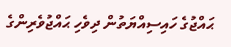ޙައްޖުގެ ހައިސިއްޔަތުން ދިވެހި ޙައްޖުވެރިންގެ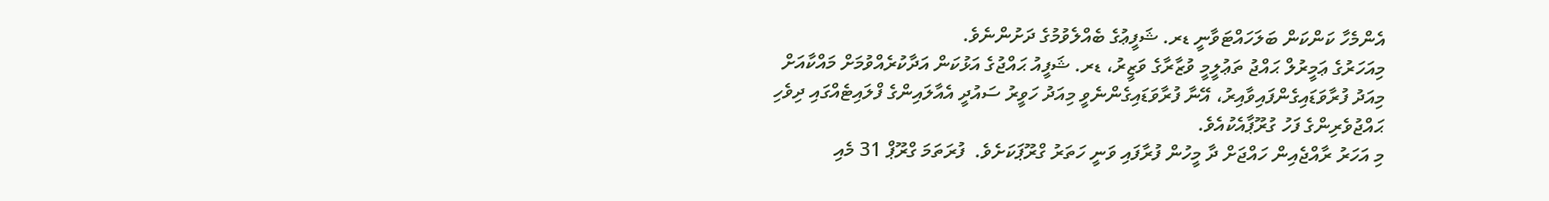އެންމެހާ ކަންކަން ބަލަހައްޓަވާނީ ޑރ. ޝަފީޢުގެ ބެއްލެވުމުގެ ދަށުންނެވެ.
މިއަހަރުގެ ޢަމީރުލް ޙައްޖު ތަޢުލީމީ ވުޒާރާގެ ވަޒީރު، ޑރ. ޝަފީއު ޙައްޖުގެ އަޅުކަން އަދާކުރެއްވުމަށް މައްކާއަށް މިއަދު ފުރާވަޑައިގެންފައިވާއިރު، އޭނާ ފުރާވަޑައިގެންނެވީ މިއަދު ހަވީރު ސައުދީ އެއާލައިންގެ ފްލައިޓެއްގައި ދިވެހި ޙައްޖުވެރިންގެ ފަހު ގުރޫޕާއެކުއެވެ.
މި އަހަރު ރާއްޖެއިން ހައްޖަށް ދާ މީހުން ފުރާފައި ވަނީ ހަތަރު ގްރޫޕަކަށެވެ.  ފުރަތަމަ ގްރޫޕް 31 މެއި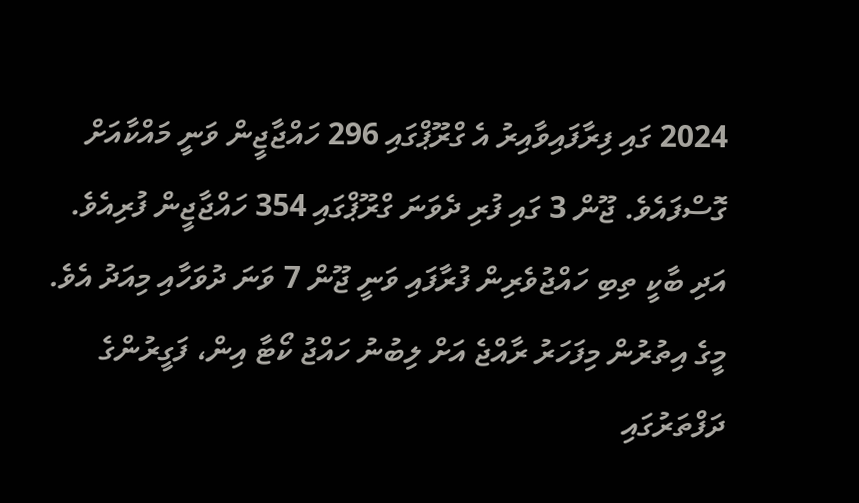2024 ގައި ފިރާފައިވާއިރު އެ ގްރޫޕްގައި 296 ހައްޖާޖީން ވަނީ މައްކާއަށް ގޮސްފައެވެ. ޖޫން 3 ގައި ފުރި ދެވަނަ ގްރޫޕްގައި 354 ހައްޖާޖީން ފުރިއެވެ. އަދި ބާކީ ތިބި ހައްޖުވެރިން ފުރާފައި ވަނީ ޖޫން 7 ވަނަ ދުވަހާއި މިއަދު އެވެ.
މީގެ އިތުރުން މިފަހަރު ރާއްޖެ އަށް ލިބުނު ހައްޖު ކޯޓާ އިން، ފަގީރުންގެ ދަފްތަރުގައި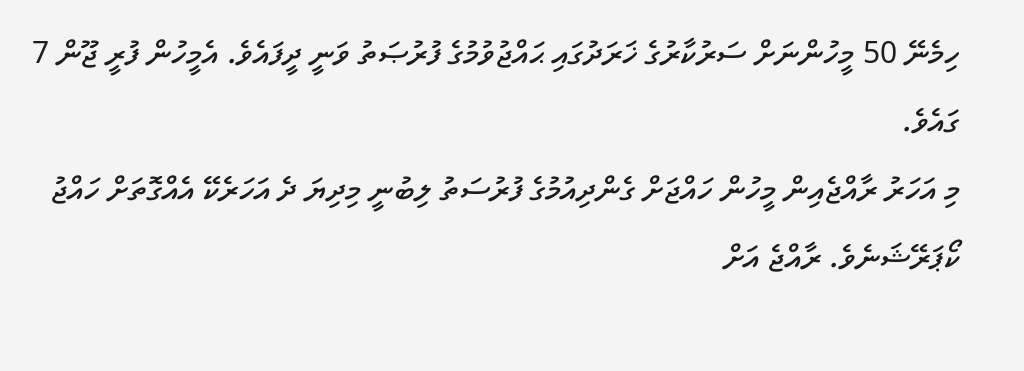ހިމެނޭ 50 މީހުންނަށް ސަރުކާރުގެ ޚަރަދުގައި ޙައްޖުވުމުގެ ފުރުޞަތު ވަނީ ދީފައެވެ. އެމީހުން ފުރީ ޖޫން 7 ގައެވެ.
މި އަހަރު ރާއްޖެއިން މީހުން ހައްޖަށް ގެންދިއުމުގެ ފުރުސަތު ލިބުނީ މިދިޔަ ދެ އަހަރެކޭ އެއްގޮތަށް ހައްޖު ކޯޕަރޭޝަނެވެ. ރާއްޖެ އަށް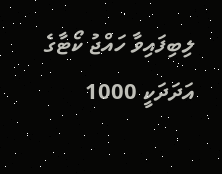ލިބިފައިވާ ހައްޖު ކޯޓާގެ އަދަދަކީ 1000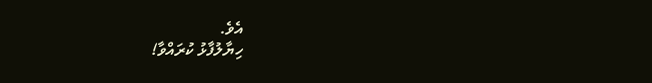އެވެ.
ހިޔާލުފާޅު ކުރައްވާ!